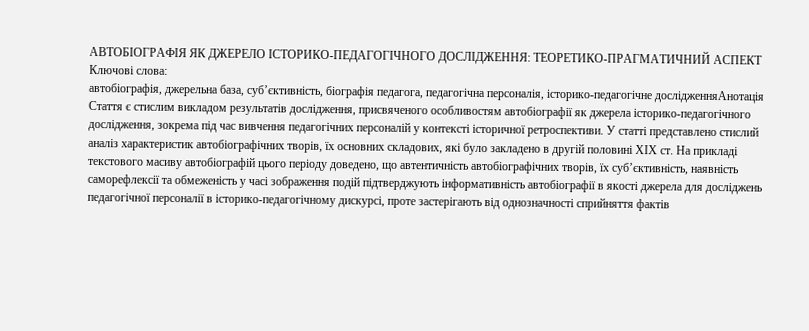АВТОБІОГРАФІЯ ЯК ДЖЕРЕЛО ІСТОРИКО-ПЕДАГОГІЧНОГО ДОСЛІДЖЕННЯ: ТЕОРЕТИКО-ПРАГМАТИЧНИЙ АСПЕКТ
Ключові слова:
автобіографія, джерельна база, суб’єктивність, біографія педагога, педагогічна персоналія, історико-педагогічне дослідженняАнотація
Стаття є стислим викладом результатів дослідження, присвяченого особливостям автобіографії як джерела історико-педагогічного дослідження, зокрема під час вивчення педагогічних персоналій у контексті історичної ретроспективи. У статті представлено стислий аналіз характеристик автобіографічних творів, їх основних складових, які було закладено в другій половині ХІХ ст. На прикладі текстового масиву автобіографій цього періоду доведено, що автентичність автобіографічних творів, їх суб’єктивність, наявність саморефлексії та обмеженість у часі зображення подій підтверджують інформативність автобіографії в якості джерела для досліджень педагогічної персоналії в історико-педагогічному дискурсі, проте застерігають від однозначності сприйняття фактів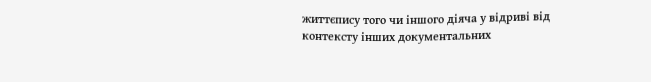життєпису того чи іншого діяча у відриві від контексту інших документальних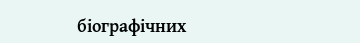біографічних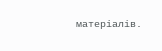матеріалів.